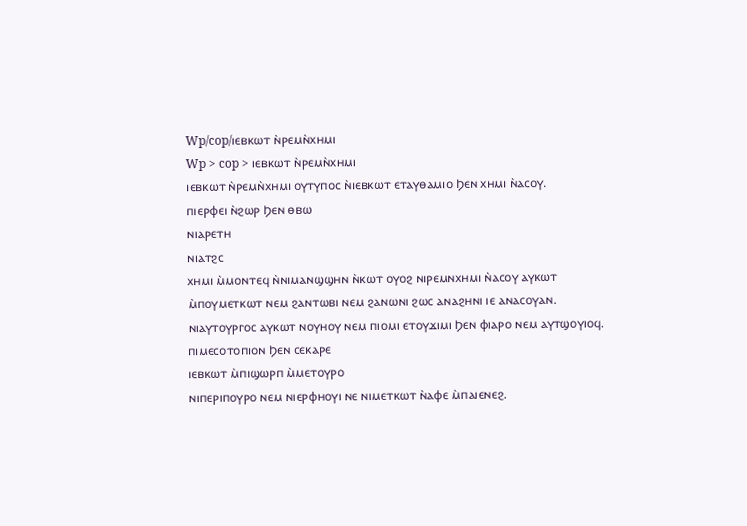Wp/cop/ⲓⲉⲃⲕⲱⲧ ⲛ̀ⲣⲉⲙⲛ̀ⲭⲏⲙⲓ
Wp > cop > ⲓⲉⲃⲕⲱⲧ ⲛ̀ⲣⲉⲙⲛ̀ⲭⲏⲙⲓ
ⲓⲉⲃⲕⲱⲧ ⲛ̀ⲣⲉⲙⲛ̀ⲭⲏⲙⲓ ⲟⲩⲧⲩⲡⲟⲥ ⲛ̀ⲓⲉⲃⲕⲱⲧ ⲉⲧⲁⲩⲑⲁⲙⲓⲟ Ϧⲉⲛ ⲭⲏⲙⲓ ⲛ̀ⲁⲥⲟⲩ.
ⲡⲓⲉⲣⲫⲉⲓ ⲛ̀ϩⲱⲣ Ϧⲉⲛ ⲑⲃⲱ
ⲛⲓⲁⲣⲉⲧⲏ
ⲛⲓⲁⲧϩⲥ
ⲭⲏⲙⲓ ⲙ̀ⲙⲟⲛⲧⲉϥ ⲛ̀ⲛⲓⲙⲁⲛϣϣⲏⲛ ⲛ̀ⲕⲱⲧ ⲟⲩⲟϩ ⲛⲓⲣⲉⲙⲛⲭⲏⲙⲓ ⲛ̀ⲁⲥⲟⲩ ⲁⲩⲕⲱⲧ ⲙ̀ⲡⲟⲩⲙⲉⲧⲕⲱⲧ ⲛⲉⲙ ϩⲁⲛⲧⲱⲃⲓ ⲛⲉⲙ ϩⲁⲛⲱⲛⲓ ϩⲱⲥ ⲁⲛⲁϩⲏⲛⲓ ⲓⲉ ⲁⲛⲁⲥⲟⲩⲁⲛ. ⲛⲓⲁⲩⲧⲟⲩⲣⲅⲟⲥ ⲁⲩⲕⲱⲧ ⲛⲟⲩⲏⲟⲩ ⲛⲉⲙ ⲡⲓⲟⲙⲓ ⲉⲧⲟⲩϫⲓⲙⲓ Ϧⲉⲛ ⲫⲓⲁⲣⲟ ⲛⲉⲙ ⲁⲩⲧϣⲟⲩⲓⲟϥ.
ⲡⲓⲙⲉⲥⲟⲧⲟⲡⲓⲟⲛ Ϧⲉⲛ ⲥⲉⲕⲁⲣⲉ
ⲓⲉⲃⲕⲱⲧ ⲙ̀ⲡⲓϣⲱⲣⲡ ⲙ̀ⲙⲉⲧⲟⲩⲣⲟ
ⲛⲓⲡⲉⲣⲓⲡⲟⲩⲣⲟ ⲛⲉⲙ ⲛⲓⲉⲣⲫⲏⲟⲩⲓ ⲛⲉ ⲛⲓⲙⲉⲧⲕⲱⲧ ⲛ̀ⲁⲫⲉ ⲙ̀ⲡⲁⲓⲉⲛⲉϩ.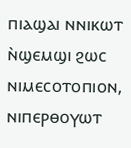ⲡⲓⲁϣⲁⲓ ⲛⲛⲓⲕⲱⲧ ⲛ̀ϣⲉⲙϣⲓ ϩⲱⲥ ⲛⲓⲙⲉⲥⲟⲧⲟⲡⲓⲟⲛ, ⲛⲓⲡⲉⲣⲑⲟⲩⲱⲧ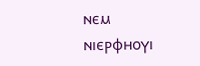ⲛⲉⲙ ⲛⲓⲉⲣⲫⲏⲟⲩⲓ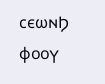ⲥⲉⲱⲛϦ ⲫⲟⲟⲩ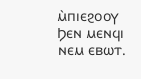ⲙ̀ⲡⲓⲉϩⲟⲟⲩ Ϧⲉⲛ ⲙⲉⲛϥⲓ ⲛⲉⲙ ⲉⲃⲱⲧ.